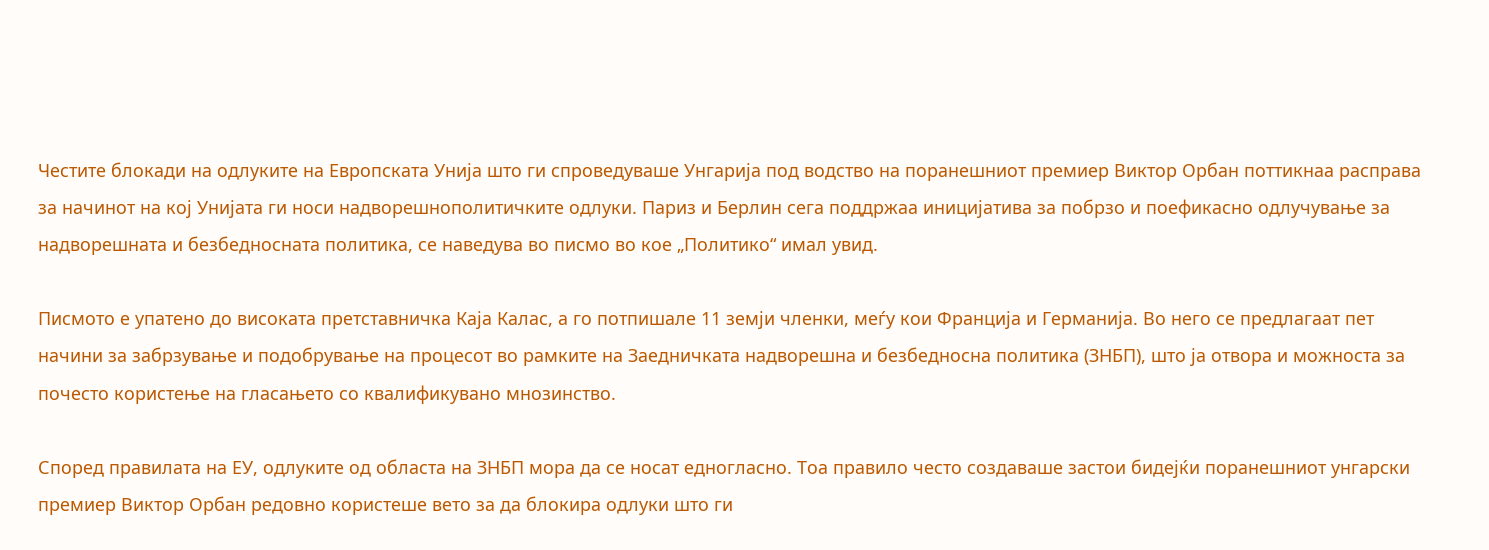Честите блокади на одлуките на Европската Унија што ги спроведуваше Унгарија под водство на поранешниот премиер Виктор Орбан поттикнаа расправа за начинот на кој Унијата ги носи надворешнополитичките одлуки. Париз и Берлин сега поддржаа иницијатива за побрзо и поефикасно одлучување за надворешната и безбедносната политика, се наведува во писмо во кое „Политико“ имал увид.

Писмото е упатено до високата претставничка Каја Калас, а го потпишале 11 земји членки, меѓу кои Франција и Германија. Во него се предлагаат пет начини за забрзување и подобрување на процесот во рамките на Заедничката надворешна и безбедносна политика (ЗНБП), што ја отвора и можноста за почесто користење на гласањето со квалификувано мнозинство.

Според правилата на ЕУ, одлуките од областа на ЗНБП мора да се носат едногласно. Тоа правило често создаваше застои бидејќи поранешниот унгарски премиер Виктор Орбан редовно користеше вето за да блокира одлуки што ги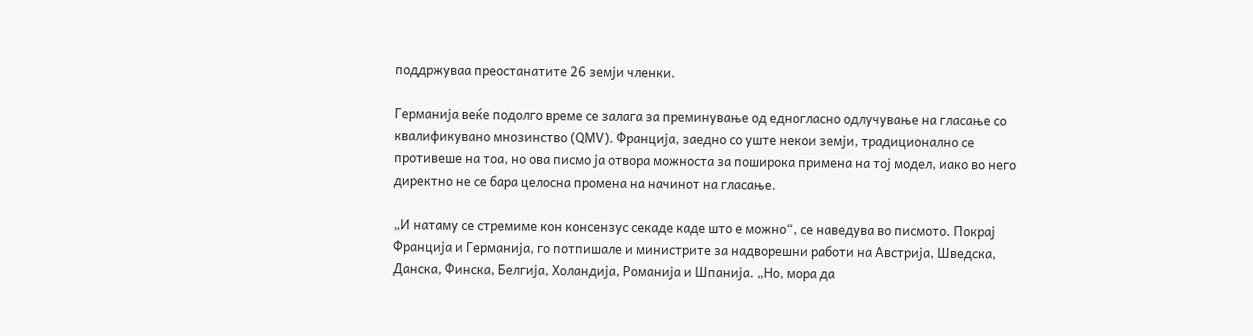поддржуваа преостанатите 26 земји членки.

Германија веќе подолго време се залага за преминување од едногласно одлучување на гласање со квалификувано мнозинство (QMV). Франција, заедно со уште некои земји, традиционално се противеше на тоа, но ова писмо ја отвора можноста за поширока примена на тој модел, иако во него директно не се бара целосна промена на начинот на гласање.

„И натаму се стремиме кон консензус секаде каде што е можно“, се наведува во писмото. Покрај Франција и Германија, го потпишале и министрите за надворешни работи на Австрија, Шведска, Данска, Финска, Белгија, Холандија, Романија и Шпанија. „Но, мора да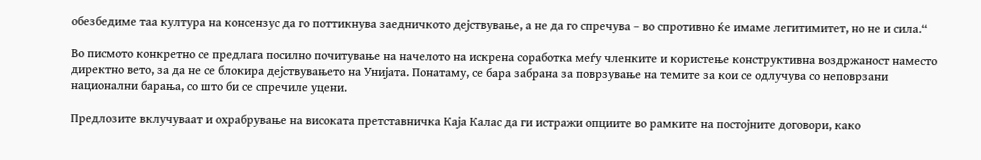обезбедиме таа култура на консензус да го поттикнува заедничкото дејствување, а не да го спречува – во спротивно ќе имаме легитимитет, но не и сила.“

Во писмото конкретно се предлага посилно почитување на начелото на искрена соработка меѓу членките и користење конструктивна воздржаност наместо директно вето, за да не се блокира дејствувањето на Унијата. Понатаму, се бара забрана за поврзување на темите за кои се одлучува со неповрзани национални барања, со што би се спречиле уцени.

Предлозите вклучуваат и охрабрување на високата претставничка Каја Калас да ги истражи опциите во рамките на постојните договори, како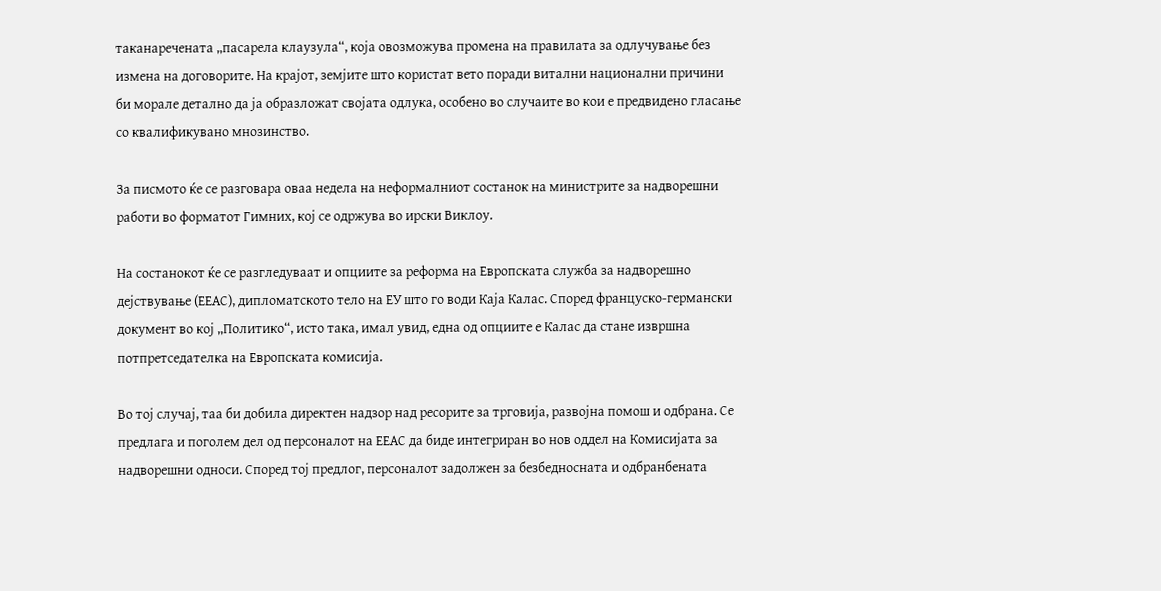таканаречената „пасарела клаузула“, која овозможува промена на правилата за одлучување без измена на договорите. На крајот, земјите што користат вето поради витални национални причини би морале детално да ја образложат својата одлука, особено во случаите во кои е предвидено гласање со квалификувано мнозинство.

За писмото ќе се разговара оваа недела на неформалниот состанок на министрите за надворешни работи во форматот Гимних, кој се одржува во ирски Виклоу.

На состанокот ќе се разгледуваат и опциите за реформа на Европската служба за надворешно дејствување (ЕЕАС), дипломатското тело на ЕУ што го води Каја Калас. Според француско-германски документ во кој „Политико“, исто така, имал увид, една од опциите е Калас да стане извршна потпретседателка на Европската комисија.

Во тој случај, таа би добила директен надзор над ресорите за трговија, развојна помош и одбрана. Се предлага и поголем дел од персоналот на ЕЕАС да биде интегриран во нов оддел на Комисијата за надворешни односи. Според тој предлог, персоналот задолжен за безбедносната и одбранбената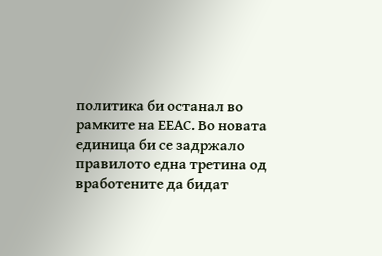политика би останал во рамките на ЕЕАС. Во новата единица би се задржало правилото една третина од вработените да бидат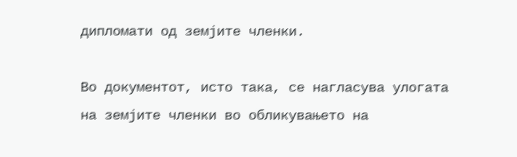дипломати од земјите членки.

Во документот, исто така, се нагласува улогата на земјите членки во обликувањето на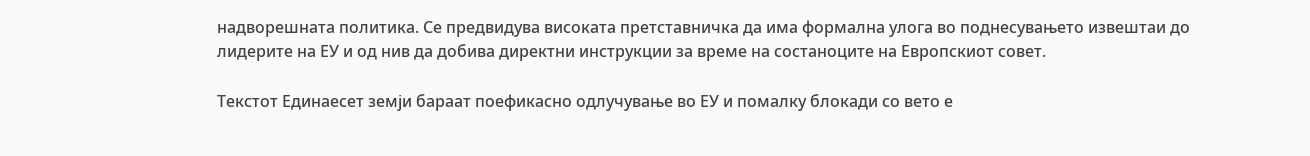надворешната политика. Се предвидува високата претставничка да има формална улога во поднесувањето извештаи до лидерите на ЕУ и од нив да добива директни инструкции за време на состаноците на Европскиот совет.

Текстот Единаесет земји бараат поефикасно одлучување во ЕУ и помалку блокади со вето е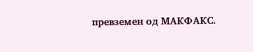превземен од МАКФАКС.